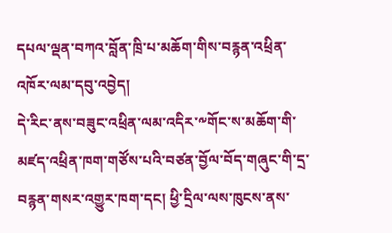དཔལ་ལྡན་བཀའ་བློན་ཁྲི་པ་མཆོག་གིས་བརྙན་འཕྲིན་འཁོར་ལམ་དབུ་འབྱེད།
དེ་རིང་ནས་བཟུང་འཕྲིན་ལམ་འདིར་༸གོང་ས་མཆོག་གི་མཛད་འཕྲིན་ཁག་གཙོས་པའི་བཙན་བྱོལ་བོད་གཞུང་གི་དྲ་བརྙན་གསར་འགྱུར་ཁག་དང། ཕྱི་དྲིལ་ལས་ཁུངས་ནས་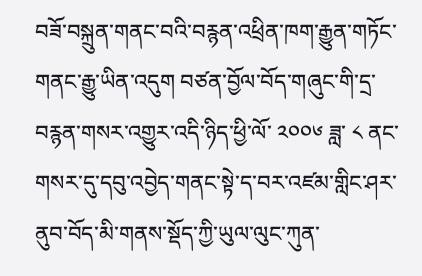བཟོ་བསྐྲུན་གནང་བའི་བརྙན་འཕྲིན་ཁག་རྒྱུན་གཏོང་གནང་རྒྱུ་ཡིན་འདུག བཙན་བྱོལ་བོད་གཞུང་གི་དྲ་བརྙན་གསར་འགྱུར་འདི་ཉིད་ཕྱི་ལོ་ ༢༠༠༦ ཟླ་ ༨ ནང་གསར་དུ་དབུ་འབྱེད་གནང་སྟེ་ད་བར་འཛམ་གླིང་ཤར་ནུབ་བོད་མི་གནས་སྡོད་ཀྱི་ཡུལ་ལུང་ཀུན་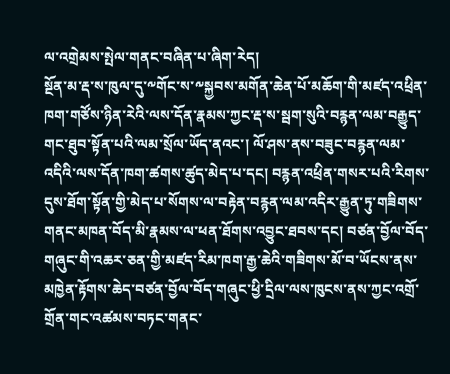ལ་འགྲེམས་སྤེལ་གནང་བཞིན་པ་ཞིག་རེད།
སྔོན་མ་རྡ་ས་ཁུལ་དུ་༸གོང་ས་༸སྐྱབས་མགོན་ཆེན་པོ་མཆོག་གི་མཛད་འཕྲིན་ཁག་གཙོས་ཉིན་རེའི་ལས་དོན་རྣམས་ཀྱང་རྡ་ས་སྦག་སུའི་བརྙན་ལམ་བརྒྱུད་གང་ཐུབ་སྟོན་པའི་ལམ་སྲོལ་ཡོད་ནའང་། ལོ་ཤས་ནས་བཟུང་བརྙན་ལམ་འདིའི་ལས་དོན་ཁག་ཚགས་ཚུད་མེད་པ་དང། བརྙན་འཕྲིན་གསར་པའི་རིགས་དུས་ཐོག་སྟོན་གྱི་མེད་པ་སོགས་ལ་བརྟེན་བརྙན་ལམ་འདིར་རྒྱུན་ཏུ་གཟིགས་གནང་མཁན་བོད་མི་རྣམས་ལ་ཕན་ཐོགས་འབྱུང་ཐབས་དང། བཙན་བྱོལ་བོད་གཞུང་གི་འཆར་ཅན་གྱི་མཛད་རིམ་ཁག་རྒྱ་ཆེའི་གཟིགས་མོ་བ་ཡོངས་ནས་མཁྱེན་རྟོགས་ཆེད་བཙན་བྱོལ་བོད་གཞུང་ཕྱི་དྲིལ་ལས་ཁུངས་ནས་ཀྱང་འགྲོ་གྲོན་གང་འཚམས་བཏང་གནང་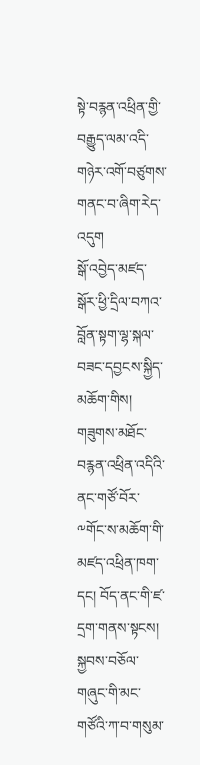སྟེ་བརྙན་འཕྲིན་གྱི་བརྒྱུད་ལམ་འདི་གཉེར་འགོ་བཙུགས་གནང་བ་ཞིག་རེད་འདུག
སྒོ་འབྱེད་མཛད་སྒོར་ཕྱི་དྲིལ་བཀའ་བློན་སྟག་ལྷ་སྐལ་བཟང་དབྱངས་སྐྱིད་མཆོག་གིས། གཟུགས་མཐོང་བརྙན་འཕྲིན་འདིའི་ནང་གཙོ་བོར་༸གོང་ས་མཆོག་གི་མཛད་འཕྲིན་ཁག་དང། བོད་ནང་གི་ཛ་དྲག་གནས་སྟངས། སྐྱབས་བཅོལ་གཞུང་གི་མང་གཙོའི་ཀ་བ་གསུམ་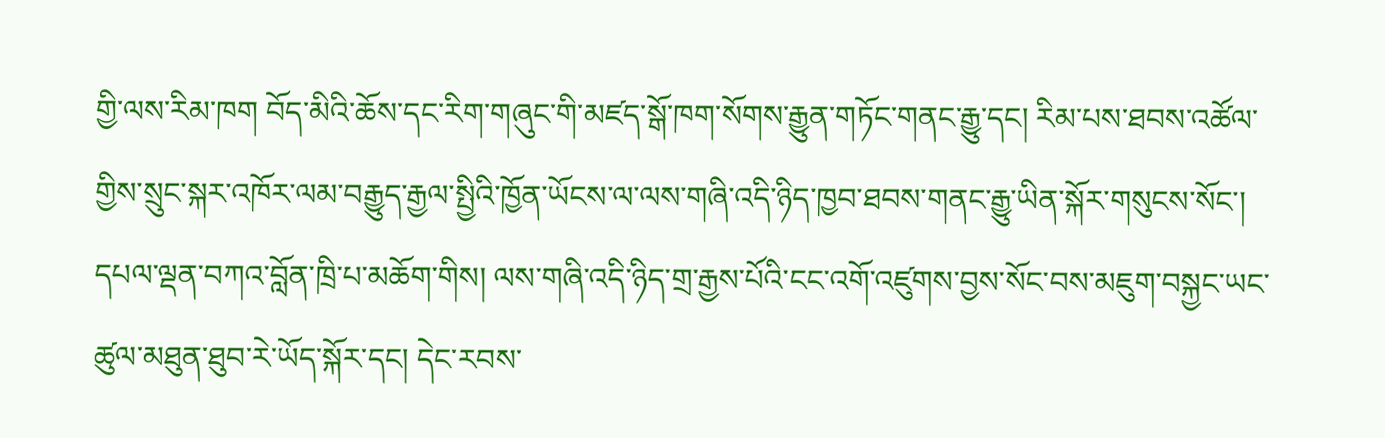གྱི་ལས་རིམ་ཁག བོད་མིའི་ཆོས་དང་རིག་གཞུང་གི་མཛད་སྒོ་ཁག་སོགས་རྒྱུན་གཏོང་གནང་རྒྱུ་དང། རིམ་པས་ཐབས་འཚོལ་གྱིས་སྲུང་སྐར་འཁོར་ལམ་བརྒྱུད་རྒྱལ་སྤྱིའི་ཁྱོན་ཡོངས་ལ་ལས་གཞི་འདི་ཉིད་ཁྱབ་ཐབས་གནང་རྒྱུ་ཡིན་སྐོར་གསུངས་སོང་།
དཔལ་ལྡན་བཀའ་བློན་ཁྲི་པ་མཆོག་གིས། ལས་གཞི་འདི་ཉིད་གྲ་རྒྱས་པོའི་ངང་འགོ་འཛུགས་བྱས་སོང་བས་མཇུག་བསྐྱང་ཡང་ཚུལ་མཐུན་ཐུབ་རེ་ཡོད་སྐོར་དང། དེང་རབས་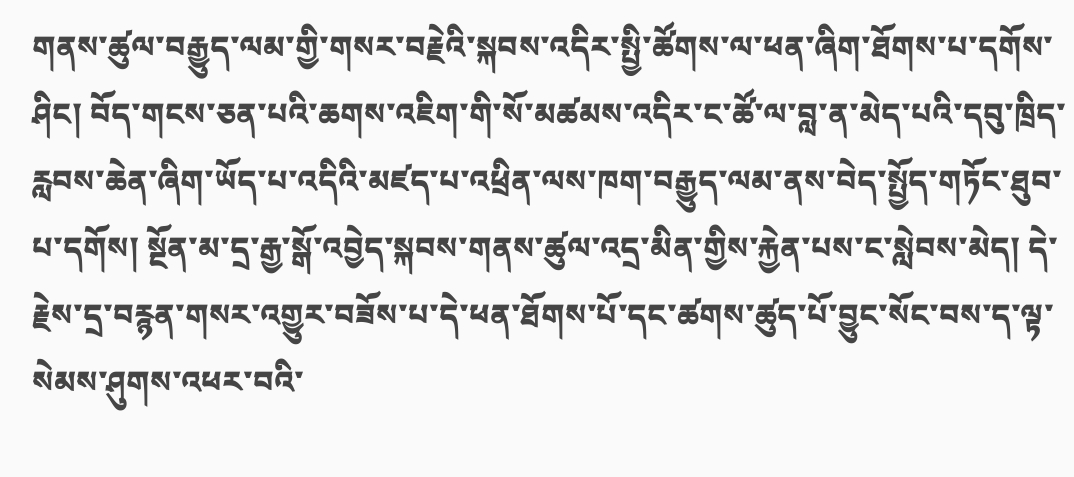གནས་ཚུལ་བརྒྱུད་ལམ་གྱི་གསར་བརྗེའི་སྐབས་འདིར་སྤྱི་ཚོགས་ལ་ཕན་ཞིག་ཐོགས་པ་དགོས་ཤིང། བོད་གངས་ཅན་པའི་ཆགས་འཇིག་གི་སོ་མཚམས་འདིར་ང་ཚོ་ལ་བླ་ན་མེད་པའི་དབུ་ཁྲིད་རླབས་ཆེན་ཞིག་ཡོད་པ་འདིའི་མཛད་པ་འཕྲིན་ལས་ཁག་བརྒྱུད་ལམ་ནས་བེད་སྤྱོད་གཏོང་ཐུབ་པ་དགོས། སྔོན་མ་དྲ་རྒྱ་སྒོ་འབྱེད་སྐབས་གནས་ཚུལ་འདྲ་མིན་གྱིས་རྐྱེན་པས་ང་སླེབས་མེད། དེ་རྗེས་དྲ་བརྙན་གསར་འགྱུར་བཟོས་པ་དེ་ཕན་ཐོགས་པོ་དང་ཚགས་ཚུད་པོ་བྱུང་སོང་བས་ད་ལྟ་སེམས་ཤུགས་འཕར་བའི་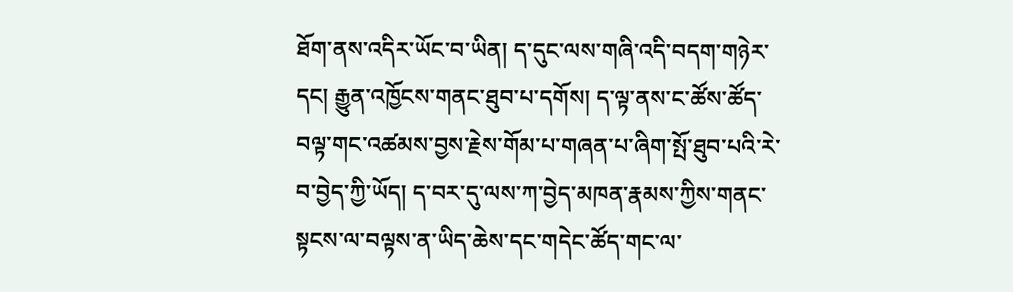ཐོག་ནས་འདིར་ཡོང་བ་ཡིན། ད་དུང་ལས་གཞི་འདི་བདག་གཉེར་དང། རྒྱུན་འཁྱོངས་གནང་ཐུབ་པ་དགོས། ད་ལྟ་ནས་ང་ཚོས་ཚོད་བལྟ་གང་འཚམས་བྱས་རྗེས་གོམ་པ་གཞན་པ་ཞིག་སྤོ་ཐུབ་པའི་རེ་བ་བྱེད་ཀྱི་ཡོད། ད་བར་དུ་ལས་ཀ་བྱེད་མཁན་རྣམས་ཀྱིས་གནང་སྟངས་ལ་བལྟས་ན་ཡིད་ཆེས་དང་གདེང་ཚོད་གང་ལ་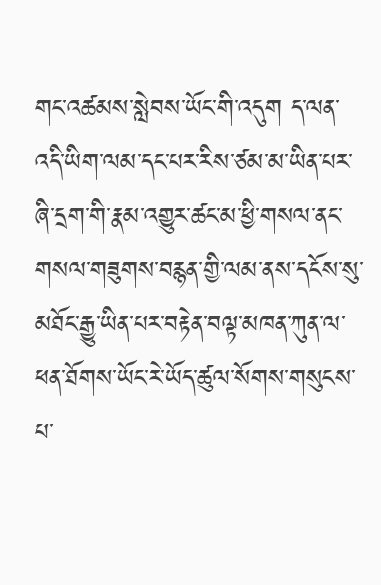གང་འཚམས་སླེབས་ཡོང་གི་འདུག ད་ལན་འདི་ཡིག་ལམ་དང་པར་རིས་ཙམ་མ་ཡིན་པར་ཞི་དྲག་གི་རྣམ་འགྱུར་ཚང་མ་ཕྱི་གསལ་ནང་གསལ་གཟུགས་བརྙན་གྱི་ལམ་ནས་དངོས་སུ་མཐོང་རྒྱུ་ཡིན་པར་བརྟེན་བལྟ་མཁན་ཀུན་ལ་ཕན་ཐོགས་ཡོང་རེ་ཡོད་ཚུལ་སོགས་གསུངས་པ་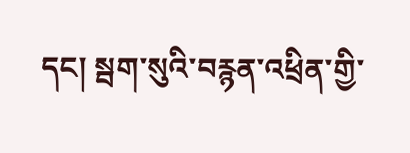དང། སྦག་སུའི་བརྙན་འཕྲིན་གྱི་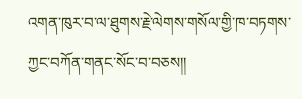འགན་ཁུར་བ་ལ་ཐུགས་རྗེ་ལེགས་གསོལ་གྱི་ཁ་བཏགས་ཀྱང་བཀོན་གནང་སོང་བ་བཅས།།